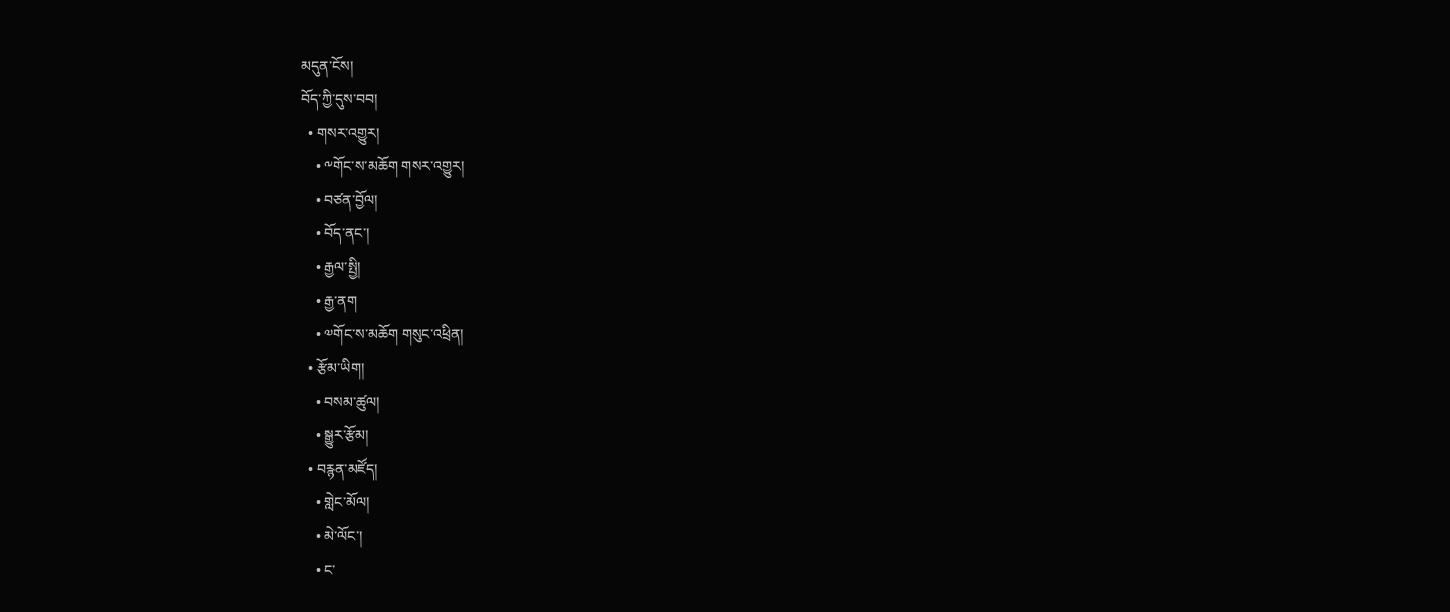མདུན་ངོས།
བོད་ཀྱི་དུས་བབ།
  • གསར་འགྱུར།
    • ༸གོང་ས་མཆོག གསར་འགྱུར།
    • བཙན་བྱོལ།
    • བོད་ནང་།
    • རྒྱལ་སྤྱི།
    • རྒྱ་ནག
    • ༧གོང་ས་མཆོག གསུང་འཕྲིན།
  • རྩོམ་ཡིག།
    • བསམ་ཚུལ།
    • སྒྱུར་རྩོམ།
  • བརྙན་མཛོད།
    • གླེང་མོལ།
    • མེ་ལོང་།
    • ང་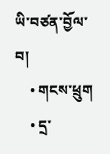ཡི་བཙན་བྱོལ་བ།
    • གངས་ཕྲུག
    • དྲ་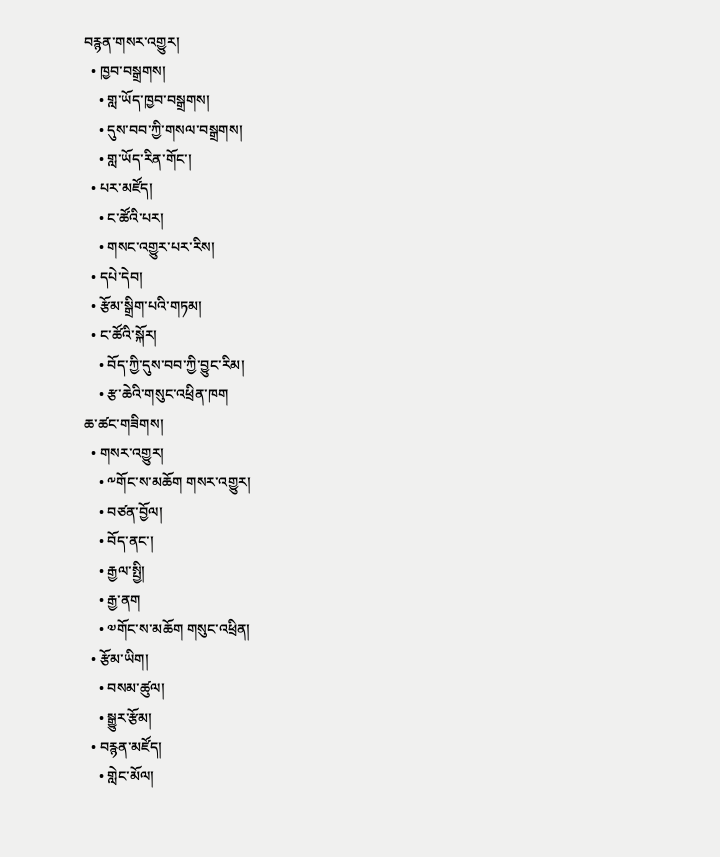བརྙན་གསར་འགྱུར།
  • ཁྱབ་བསྒྲགས།
    • གླ་ཡོད་ཁྱབ་བསྒྲགས།
    • དུས་བབ་ཀྱི་གསལ་བསྒྲགས།
    • གླ་ཡོད་རིན་གོང་།
  • པར་མཛོད།
    • ང་ཚོའི་པར།
    • གསང་འགྱུར་པར་རིས།
  • དཔེ་དེབ།
  • རྩོམ་སྒྲིག་པའི་གཏམ།
  • ང་ཚོའི་སྐོར།
    • བོད་ཀྱི་དུས་བབ་ཀྱི་བྱུང་རིམ།
    • རྩ་ཆེའི་གསུང་འཕྲིན་ཁག
ཆ་ཚང་གཟིགས།
  • གསར་འགྱུར།
    • ༸གོང་ས་མཆོག གསར་འགྱུར།
    • བཙན་བྱོལ།
    • བོད་ནང་།
    • རྒྱལ་སྤྱི།
    • རྒྱ་ནག
    • ༧གོང་ས་མཆོག གསུང་འཕྲིན།
  • རྩོམ་ཡིག།
    • བསམ་ཚུལ།
    • སྒྱུར་རྩོམ།
  • བརྙན་མཛོད།
    • གླེང་མོལ།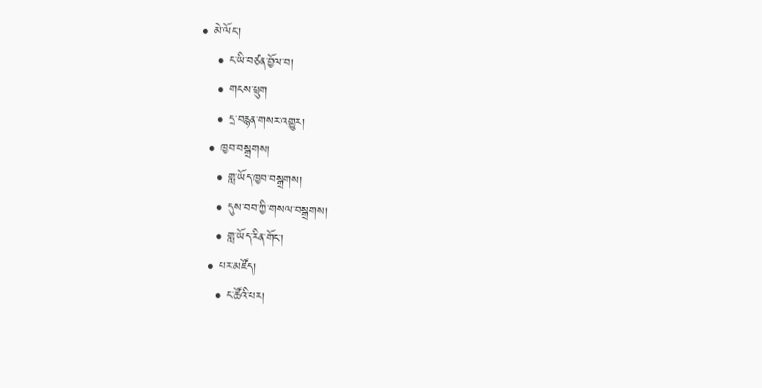• མེ་ལོང་།
    • ང་ཡི་བཙན་བྱོལ་བ།
    • གངས་ཕྲུག
    • དྲ་བརྙན་གསར་འགྱུར།
  • ཁྱབ་བསྒྲགས།
    • གླ་ཡོད་ཁྱབ་བསྒྲགས།
    • དུས་བབ་ཀྱི་གསལ་བསྒྲགས།
    • གླ་ཡོད་རིན་གོང་།
  • པར་མཛོད།
    • ང་ཚོའི་པར།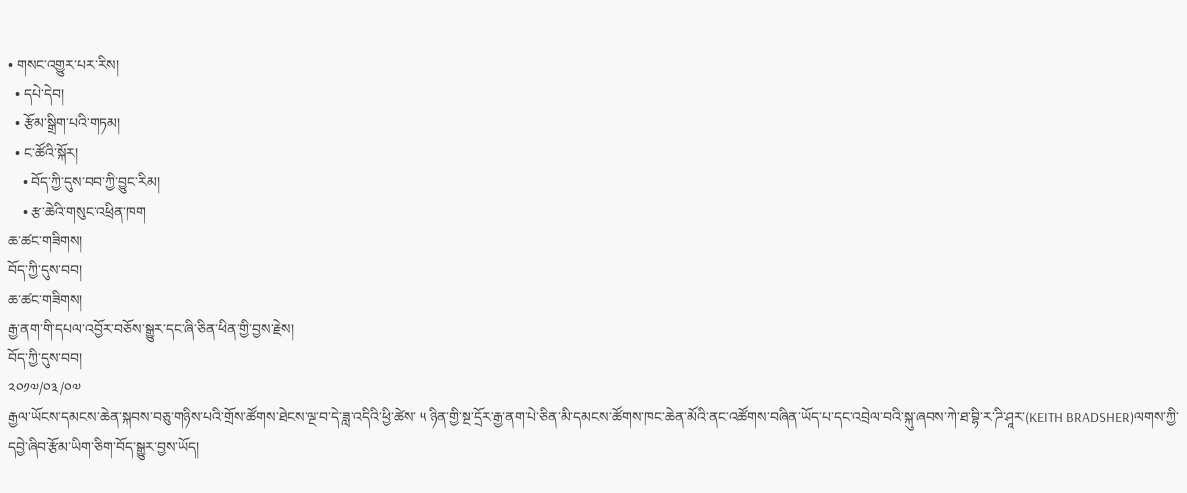• གསང་འགྱུར་པར་རིས།
  • དཔེ་དེབ།
  • རྩོམ་སྒྲིག་པའི་གཏམ།
  • ང་ཚོའི་སྐོར།
    • བོད་ཀྱི་དུས་བབ་ཀྱི་བྱུང་རིམ།
    • རྩ་ཆེའི་གསུང་འཕྲིན་ཁག
ཆ་ཚང་གཟིགས།
བོད་ཀྱི་དུས་བབ།
ཆ་ཚང་གཟིགས།
རྒྱ་ནག་གི་དཔལ་འབྱོར་བཅོས་སྒྱུར་དང་ཞི་ཅིན་ཕིན་གྱི་བྱས་རྗེས།
བོད་ཀྱི་དུས་བབ།
༢༠༡༧/༠༣/༠༧
རྒྱལ་ཡོངས་དམངས་ཆེན་སྐབས་བཅུ་གཉིས་པའི་གྲོས་ཚོགས་ཐེངས་ལྔ་བ་དེ་ཟླ་འདིའི་ཕྱི་ཚེས་ ༥ ཉིན་གྱི་སྔ་དྲོར་རྒྱ་ནག་པེ་ཅིན་མི་དམངས་ཚོགས་ཁང་ཆེན་མོའི་ནང་འཚོགས་བཞིན་ཡོད་པ་དང་འབྲེལ་བའི་སྐུ་ཞབས་ཀེ་ཐ་བྷི་ར་ཌི་ཤཱར་(KEITH BRADSHER)ལགས་ཀྱི་དབྱེ་ཞིབ་རྩོམ་ཡིག་ཅིག་བོད་སྒྱུར་བྱས་ཡོད།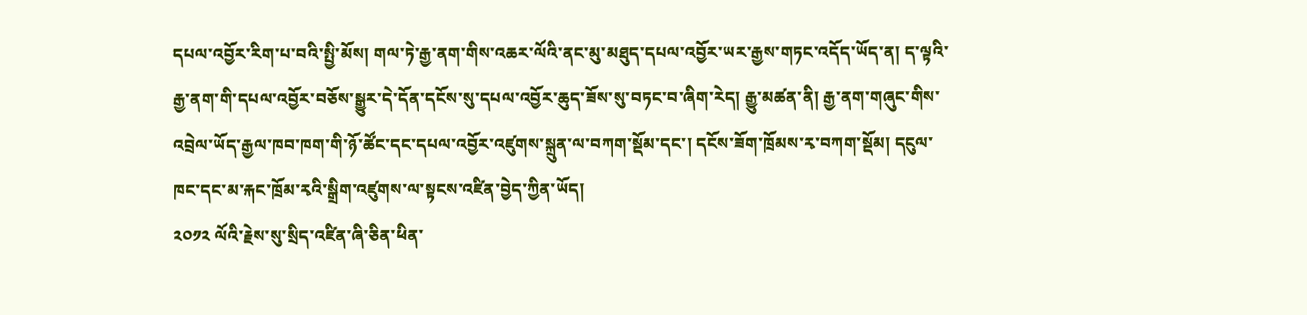དཔལ་འབྱོར་རིག་པ་བའི་སྤྱི་མོས། གལ་ཏེ་རྒྱ་ནག་གིས་འཆར་ལོའི་ནང་མུ་མཐུད་དཔལ་འབྱོར་ཡར་རྒྱས་གཏང་འདོད་ཡོད་ན། ད་ལྟའི་རྒྱ་ནག་གི་དཔལ་འབྱོར་བཅོས་སྒྱུར་དེ་དོན་དངོས་སུ་དཔལ་འབྱོར་ཆུད་ཟོས་སུ་བཏང་བ་ཞིག་རེད། རྒྱུ་མཚན་ནི། རྒྱ་ནག་གཞུང་གིས་འབྲེལ་ཡོད་རྒྱལ་ཁབ་ཁག་གི་ཉོ་ཚོང་དང་དཔལ་འབྱོར་འཛུགས་སྐྲུན་ལ་བཀག་སྡོམ་དང་། དངོས་ཟོག་ཁྲོམས་རྭ་བཀག་སྡོམ། དངུལ་ཁང་དང་མ་རྐང་ཁྲོམ་རྭའི་སྒྲིག་འཛུགས་ལ་སྟངས་འཛིན་བྱེད་ཀྱིན་ཡོད།
༢༠༡༢ ལོའི་རྗེས་སུ་སྲིད་འཛིན་ཞི་ཅིན་ཕིན་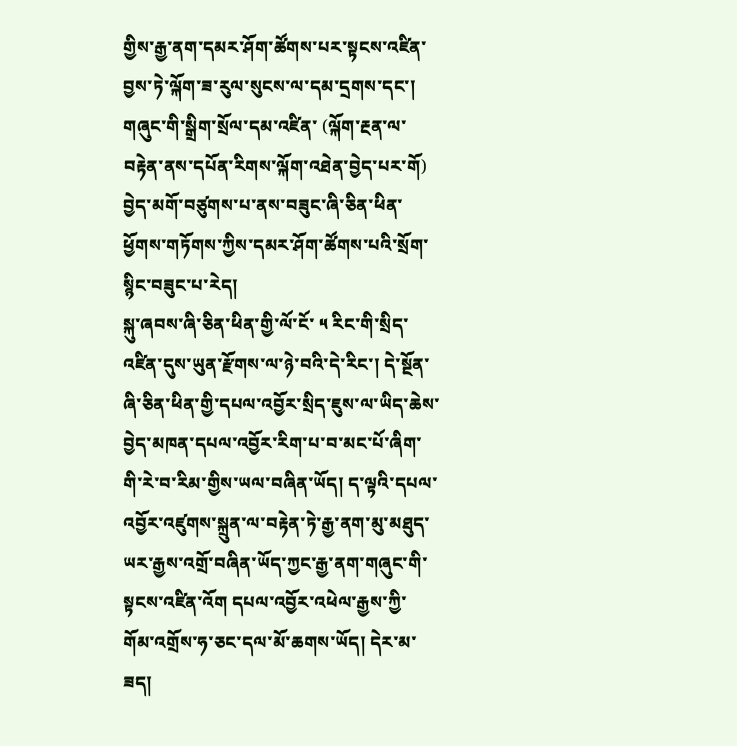གྱིས་རྒྱ་ནག་དམར་ཤོག་ཚོགས་པར་སྟངས་འཛིན་བྱས་ཏེ་ལྐོག་ཟ་རུལ་སུངས་ལ་དམ་དྲགས་དང་། གཞུང་གི་སྒྲིག་སྲོལ་དམ་འཛིན་ (ལྐོག་རྔན་ལ་བརྟེན་ནས་དཔོན་རིགས་ལྐོག་འཐེན་བྱེད་པར་གོ) བྱེད་མགོ་བཙུགས་པ་ནས་བཟུང་ཞི་ཅིན་ཕིན་ཕྱོགས་གཏོགས་ཀྱིས་དམར་ཤོག་ཚོགས་པའི་སྲོག་སྙིང་བཟུང་པ་རེད།
སྐུ་ཞབས་ཞི་ཅིན་ཕིན་གྱི་ལོ་ངོ་ ༥ རིང་གི་སྲིད་འཛིན་དུས་ཡུན་རྫོགས་ལ་ཉེ་བའི་དེ་རིང་། དེ་སྔོན་ཞི་ཅིན་ཕིན་གྱི་དཔལ་འབྱོར་སྲིད་ཇུས་ལ་ཡིད་ཆེས་བྱེད་མཁན་དཔལ་འབྱོར་རིག་པ་བ་མང་པོ་ཞིག་གི་རེ་བ་རིམ་གྱིས་ཡལ་བཞིན་ཡོད། ད་ལྟའི་དཔལ་འབྱོར་འཛུགས་སྐྲུན་ལ་བརྟེན་ཏེ་རྒྱ་ནག་མུ་མཐུད་ཡར་རྒྱས་འགྲོ་བཞིན་ཡོད་ཀྱང་རྒྱ་ནག་གཞུང་གི་སྟངས་འཛིན་འོག དཔལ་འབྱོར་འཕེལ་རྒྱས་ཀྱི་གོམ་འགྲོས་ཧ་ཅང་དལ་མོ་ཆགས་ཡོད། དེར་མ་ཟད།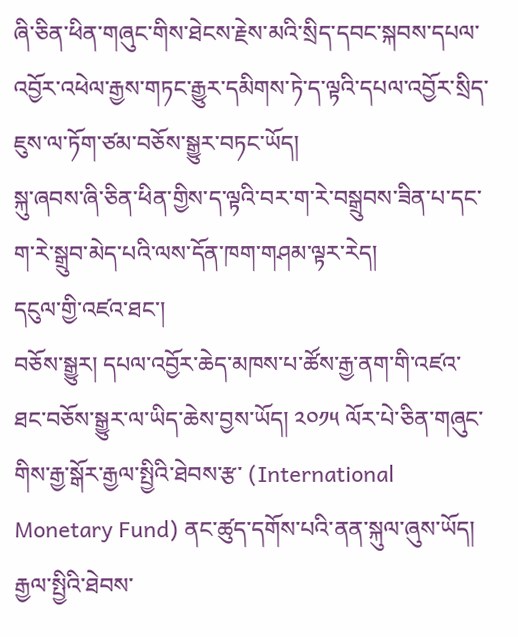ཞི་ཅིན་ཕིན་གཞུང་གིས་ཐེངས་རྗེས་མའི་སྲིད་དབང་སྐབས་དཔལ་འབྱོར་འཕེལ་རྒྱས་གཏང་རྒྱུར་དམིགས་ཏེ་ད་ལྟའི་དཔལ་འབྱོར་སྲིད་ཇུས་ལ་ཏོག་ཙམ་བཅོས་སྒྱུར་བཏང་ཡོད།
སྐུ་ཞབས་ཞི་ཅིན་ཕིན་གྱིས་ད་ལྟའི་བར་ག་རེ་བསྒྲུབས་ཟིན་པ་དང་ག་རེ་སྒྲུབ་མེད་པའི་ལས་དོན་ཁག་གཤམ་ལྟར་རེད།
དངུལ་གྱི་འཛའ་ཐང་།
བཅོས་སྒྱུར། དཔལ་འབྱོར་ཆེད་མཁས་པ་ཚོས་རྒྱ་ནག་གི་འཛའ་ཐང་བཅོས་སྒྱུར་ལ་ཡིད་ཆེས་བྱས་ཡོད། ༢༠༡༥ ལོར་པེ་ཅིན་གཞུང་གིས་རྒྱ་སྒོར་རྒྱལ་སྤྱིའི་ཐེབས་རྩ་ (International Monetary Fund) ནང་ཚུད་དགོས་པའི་ནན་སྐུལ་ཞུས་ཡོད། རྒྱལ་སྤྱིའི་ཐེབས་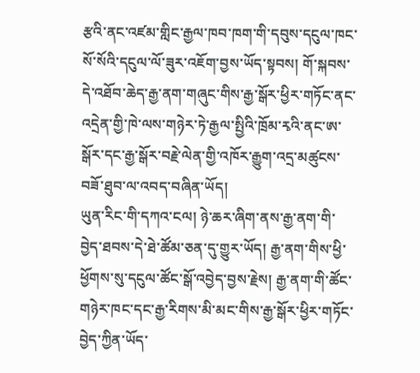རྩའི་ནང་འཛམ་གླིང་རྒྱལ་ཁབ་ཁག་གི་དབུས་དངུལ་ཁང་སོ་སོའི་དངུལ་ལོ་ཟུར་འཇོག་བྱས་ཡོད་སྟབས། གོ་སྐབས་དེ་འཐོབ་ཆེད་རྒྱ་ནག་གཞུང་གིས་རྒྱ་སྒོར་ཕྱིར་གཏོང་ནང་འདྲེན་གྱི་ཁེ་ལས་གཉེར་ཏེ་རྒྱལ་སྤྱིའི་ཁྲོམ་རྭའི་ནང་ཨ་སྒོར་དང་རྒྱ་སྒོར་བརྗེ་ལེན་གྱི་འཁོར་རྒྱུག་འདྲ་མཚུངས་བཟོ་ཐུབ་ལ་འབད་བཞིན་ཡོད།
ཡུན་རིང་གི་དཀའ་ངལ། ཉེ་ཆར་ཞིག་ནས་རྒྱ་ནག་གི་བྱེད་ཐབས་དེ་ཐེ་ཚོམ་ཅན་དུ་གྱུར་ཡོད། རྒྱ་ནག་གིས་ཕྱི་ཕྱོགས་སུ་དངུལ་ཚོང་སྒོ་འབྱེད་བྱས་རྗེས། རྒྱ་ནག་གི་ཚོང་གཉེར་ཁང་དང་རྒྱ་རིགས་མི་མང་གིས་རྒྱ་སྒོར་ཕྱིར་གཏོང་བྱེད་ཀྱིན་ཡོད་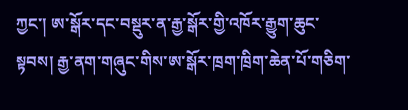ཀྱང་། ཨ་སྒོར་དང་བསྡུར་ན་རྒྱ་སྒོར་གྱི་འཁོར་རྒྱུག་ཆུང་སྟབས། རྒྱ་ནག་གཞུང་གིས་ཨ་སྒོར་ཁྲག་ཁྲིག་ཆེན་པོ་གཅིག་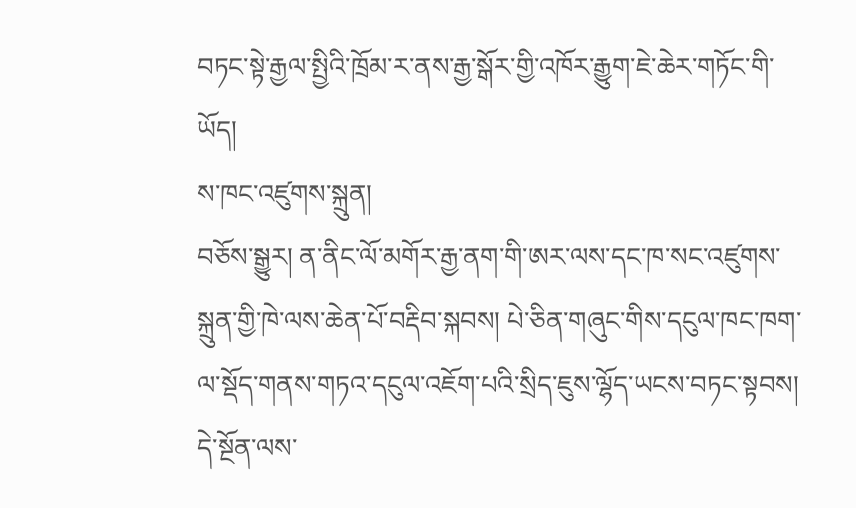བཏང་སྟེ་རྒྱལ་སྤྱིའི་ཁྲོམ་ར་ནས་རྒྱ་སྒོར་གྱི་འཁོར་རྒྱུག་ཇེ་ཆེར་གཏོང་གི་ཡོད།
ས་ཁང་འཛུགས་སྐྲུན།
བཅོས་སྒྱུར། ན་ནིང་ལོ་མགོར་རྒྱ་ནག་གི་ཨར་ལས་དང་ཁ་སང་འཛུགས་སྐྲུན་གྱི་ཁེ་ལས་ཆེན་པོ་བརྡིབ་སྐབས། པེ་ཅིན་གཞུང་གིས་དངུལ་ཁང་ཁག་ལ་སྡོད་གནས་གཏའ་དངུལ་འཇོག་པའི་སྲིད་ཇུས་ལྷོད་ཡངས་བཏང་སྟབས། དེ་སྔོན་ལས་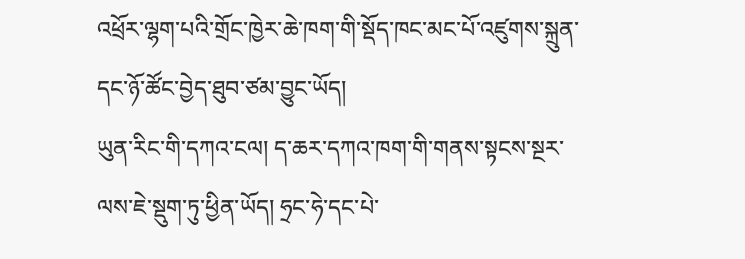འཕྲོར་ལྷག་པའི་གྲོང་ཁྱེར་ཆེ་ཁག་གི་སྡོད་ཁང་མང་པོ་འཛུགས་སྐྲུན་དང་ཉོ་ཚོང་བྱེད་ཐུབ་ཙམ་བྱུང་ཡོད།
ཡུན་རིང་གི་དཀའ་ངལ། ད་ཆར་དཀའ་ཁག་གི་གནས་སྟངས་སྔར་ལས་ཇེ་སྡུག་ཏུ་ཕྱིན་ཡོད། ཧྲང་ཧེ་དང་པེ་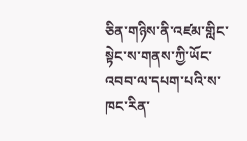ཅིན་གཉིས་ནི་འཛམ་གླིང་སྟེང་ས་གནས་ཀྱི་ཡོང་འབབ་ལ་དཔག་པའི་ས་ཁང་རིན་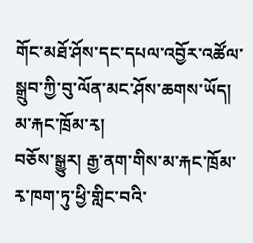གོང་མཐོ་ཤོས་དང་དཔལ་འབྱོར་འཚོལ་སྒྲུབ་ཀྱི་བུ་ལོན་མང་ཤོས་ཆགས་ཡོད།
མ་རྐང་ཁྲོམ་རྭ།
བཅོས་སྒྱུར། རྒྱ་ནག་གིས་མ་རྐང་ཁྲོམ་རྭ་ཁག་ཏུ་ཕྱི་གླིང་བའི་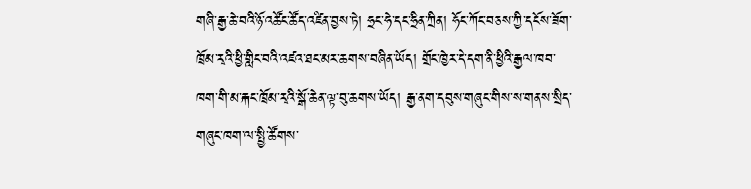གཞི་རྒྱ་ཆེ་བའི་ཉོ་འཚོང་ཚོད་འཛིན་བྱས་ཏེ། ཧྲང་ཧེ་དང་ཧྲིན་ཀྲིན། ཧོང་ཀོང་བཅས་ཀྱི་དངོས་ཟོག་ཁྲོམ་རྭའི་ཕྱི་གླིང་བའི་འཛའ་ཐང་མར་ཆགས་བཞིན་ཡོད། གྲོང་ཁྱེར་དེ་དག་ནི་ཕྱིའི་རྒྱལ་ཁབ་ཁག་གི་མ་རྐང་ཁྲོམ་རྭའི་སྒོ་ཆེན་ལྟ་བུ་ཆགས་ཡོད། རྒྱ་ནག་དབུས་གཞུང་གིས་ས་གནས་སྲིད་གཞུང་ཁག་ལ་སྤྱི་ཚོགས་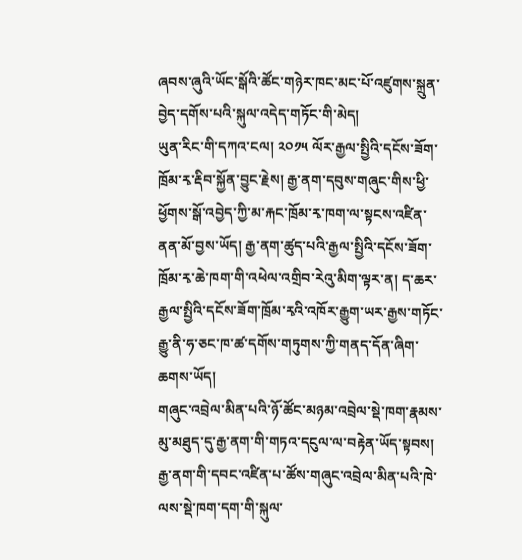ཞབས་ཞུའི་ཡོང་སྒོའི་ཚོང་གཉེར་ཁང་མང་པོ་འཛུགས་སྐྲུན་བྱེད་དགོས་པའི་སྐུལ་འདེད་གཏོང་གི་མེད།
ཡུན་རིང་གི་དཀའ་ངལ། ༢༠༡༥ ལོར་རྒྱལ་སྤྱིའི་དངོས་ཟོག་ཁྲོམ་རྭ་རྡིབ་སྐྱོན་བྱུང་རྗེས། རྒྱ་ནག་དབུས་གཞུང་གིས་ཕྱི་ཕྱོགས་སྒོ་འབྱེད་ཀྱི་མ་རྐང་ཁྲོམ་རྭ་ཁག་ལ་སྟངས་འཛིན་ནན་མོ་བྱས་ཡོད། རྒྱ་ནག་ཚུད་པའི་རྒྱལ་སྤྱིའི་དངོས་ཟོག་ཁྲོམ་རྭ་ཆེ་ཁག་གི་འཕེལ་འགྲིབ་རེའུ་མིག་ལྟར་ན། ད་ཆར་རྒྱལ་སྤྱིའི་དངོས་ཟོག་ཁྲོམ་རྭའི་འཁོར་རྒྱུག་ཡར་རྒྱས་གཏོང་རྒྱུ་ནི་ཧ་ཅང་ཁ་ཚ་དགོས་གཏུགས་ཀྱི་གནད་དོན་ཞིག་ཆགས་ཡོད།
གཞུང་འབྲེལ་མིན་པའི་ཉོ་ཚོང་མཉམ་འབྲེལ་སྡེ་ཁག་རྣམས་མུ་མཐུད་དུ་རྒྱ་ནག་གི་གཏའ་དངུལ་ལ་བརྟེན་ཡོད་སྟབས། རྒྱ་ནག་གི་དབང་འཛིན་པ་ཚོས་གཞུང་འབྲེལ་མིན་པའི་ཁེ་ལས་སྡེ་ཁག་དག་གི་སྐུལ་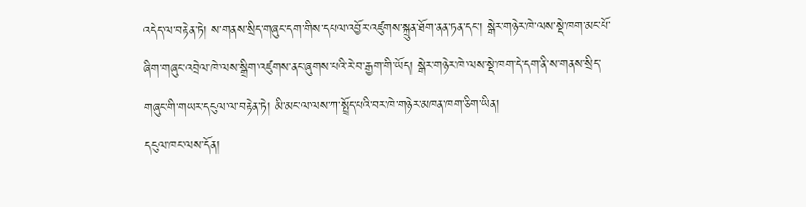འདེད་ལ་བརྟེན་ཏེ། ས་གནས་སྲིད་གཞུང་དག་གིས་དཔལ་འབྱོར་འཛུགས་སྐྲུན་ཐོག་ནན་ཏན་དང་། སྒེར་གཉེར་ཁེ་ལས་སྡེ་ཁག་མང་པོ་ཞིག་གཞུང་འབྲེལ་ཁེ་ལས་སྒྲིག་འཛུགས་ནང་ཞུགས་པའི་རེ་བ་རྒྱག་གི་ཡོད། སྒེར་གཉེར་ཁེ་ལས་སྡེ་ཁག་དེ་དག་ནི་ས་གནས་སྲིད་གཞུང་གི་གཡར་དངུལ་ལ་བརྟེན་ཏེ། མི་མང་ལ་ལས་ཀ་སྤྲོད་པའི་བར་ཁེ་གཉེར་མཁན་ཁག་ཅིག་ཡིན།
དངུལ་ཁང་ལས་དོན།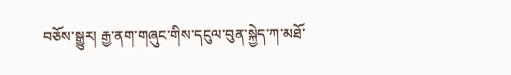བཅོས་སྒྱུར། རྒྱ་ནག་གཞུང་གིས་དངུལ་བུན་སྐྱེད་ཀ་མཐོ་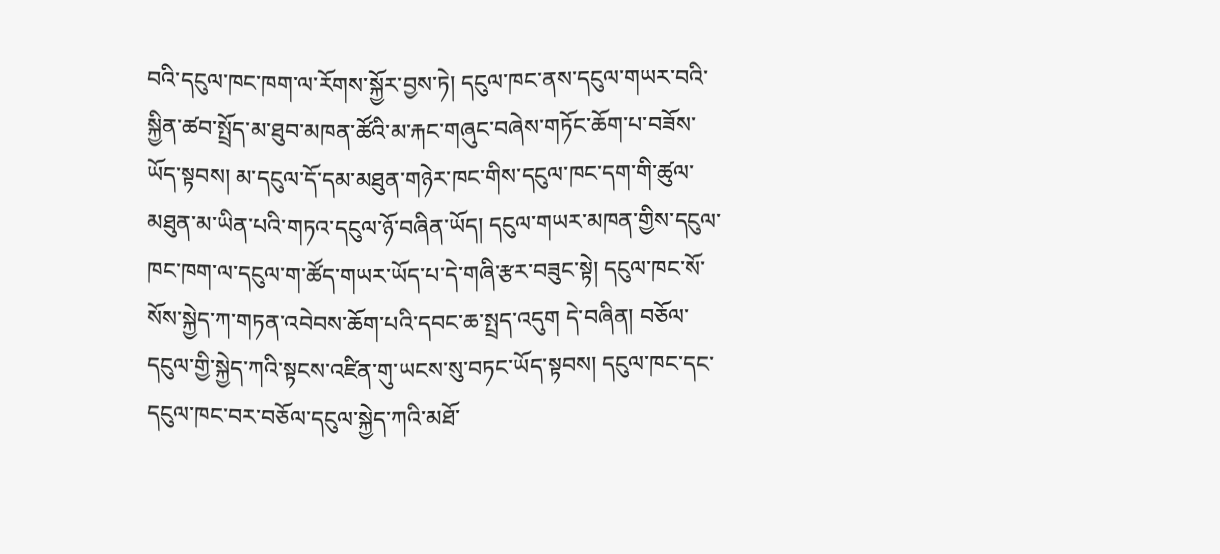བའི་དངུལ་ཁང་ཁག་ལ་རོགས་སྐྱོར་བྱས་ཏེ། དངུལ་ཁང་ནས་དངུལ་གཡར་བའི་སྐྱིན་ཚབ་སྤྲོད་མ་ཐུབ་མཁན་ཚོའི་མ་རྐང་གཞུང་བཞེས་གཏོང་ཆོག་པ་བཟོས་ཡོད་སྟབས། མ་དངུལ་དོ་དམ་མཐུན་གཉེར་ཁང་གིས་དངུལ་ཁང་དག་གི་ཚུལ་མཐུན་མ་ཡིན་པའི་གཏའ་དངུལ་ཉོ་བཞིན་ཡོད། དངུལ་གཡར་མཁན་གྱིས་དངུལ་ཁང་ཁག་ལ་དངུལ་ག་ཚོད་གཡར་ཡོད་པ་དེ་གཞི་རྩར་བཟུང་སྟེ། དངུལ་ཁང་སོ་སོས་སྐྱེད་ཀ་གཏན་འབེབས་ཆོག་པའི་དབང་ཆ་སྤྲད་འདུག དེ་བཞིན། བཅོལ་དངུལ་གྱི་སྐྱེད་ཀའི་སྟངས་འཛིན་གུ་ཡངས་སུ་བཏང་ཡོད་སྟབས། དངུལ་ཁང་དང་དངུལ་ཁང་བར་བཅོལ་དངུལ་སྐྱེད་ཀའི་མཐོ་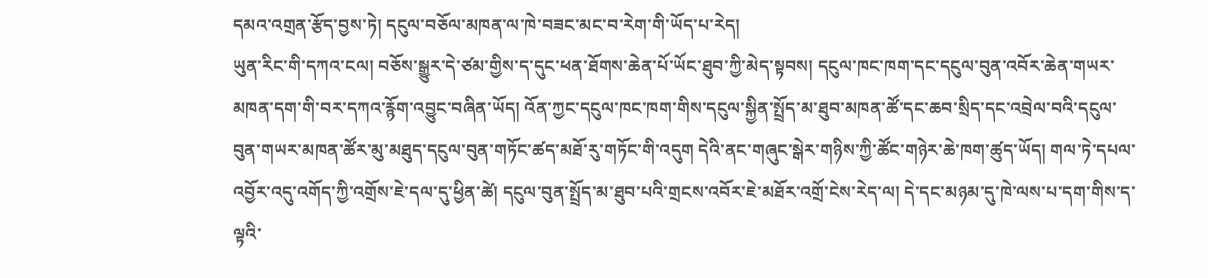དམའ་འགྲན་རྩོད་བྱས་ཏེ། དངུལ་བཅོལ་མཁན་ལ་ཁེ་བཟང་མང་བ་རེག་གི་ཡོད་པ་རེད།
ཡུན་རིང་གི་དཀའ་ངལ། བཅོས་སྒྱུར་དེ་ཙམ་གྱིས་ད་དུང་ཕན་ཐོགས་ཆེན་པོ་ཡོང་ཐུབ་ཀྱི་མེད་སྟབས། དངུལ་ཁང་ཁག་དང་དངུལ་བུན་འབོར་ཆེན་གཡར་མཁན་དག་གི་བར་དཀའ་རྙོག་འབྱུང་བཞིན་ཡོད། འོན་ཀྱང་དངུལ་ཁང་ཁག་གིས་དངུལ་སྐྱིན་སྤྲོད་མ་ཐུབ་མཁན་ཚོ་དང་ཆབ་སྲིད་དང་འབྲེལ་བའི་དངུལ་བུན་གཡར་མཁན་ཚོར་མུ་མཐུད་དངུལ་བུན་གཏོང་ཚད་མཐོ་རུ་གཏོང་གི་འདུག དེའི་ནང་གཞུང་སྒེར་གཉིས་ཀྱི་ཚོང་གཉེར་ཆེ་ཁག་ཚུད་ཡོད། གལ་ཏེ་དཔལ་འབྱོར་འདུ་འགོད་ཀྱི་འགྲོས་ཇེ་དལ་དུ་ཕྱིན་ཚེ། དངུལ་བུན་སྤྲོད་མ་ཐུབ་པའི་གྲངས་འབོར་ཇེ་མཐོར་འགྲོ་ངེས་རེད་ལ། དེ་དང་མཉམ་དུ་ཁེ་ལས་པ་དག་གིས་ད་ལྟའི་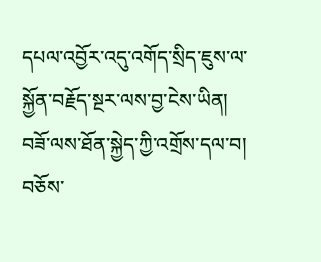དཔལ་འབྱོར་འདུ་འགོད་སྲིད་ཇུས་ལ་སྐྱོན་བརྗོད་སྔར་ལས་བྱ་ངེས་ཡིན།
བཟོ་ལས་ཐོན་སྐྱེད་ཀྱི་འགྲོས་དལ་བ།
བཅོས་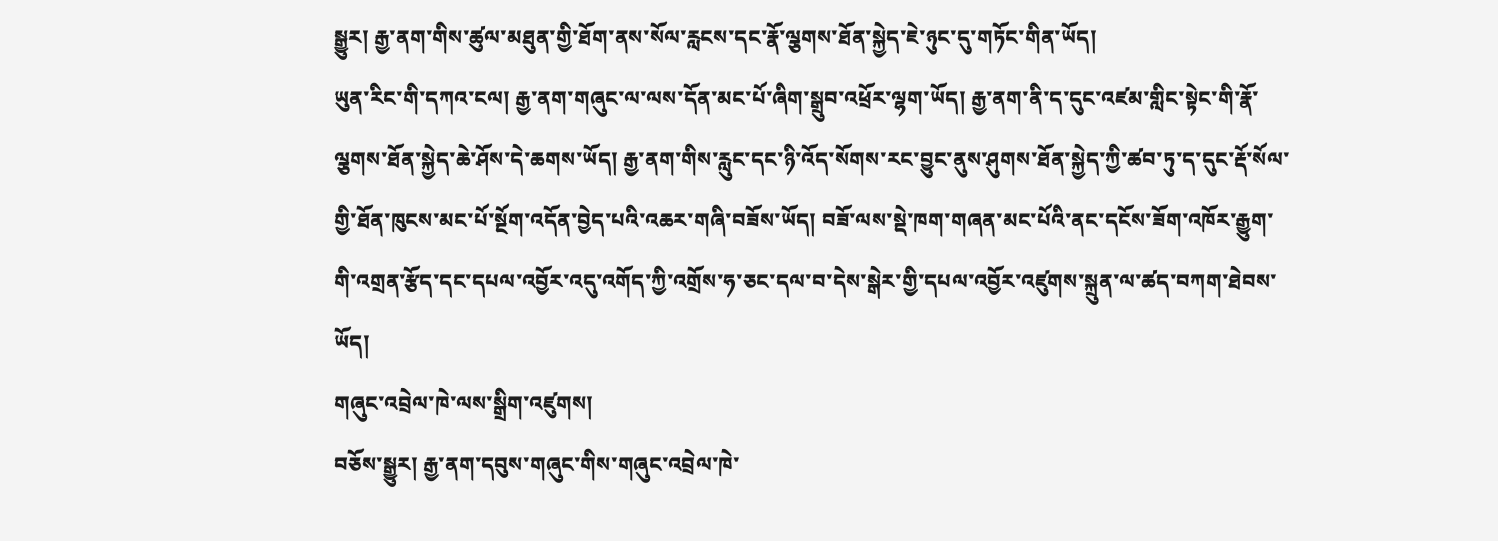སྒྱུར། རྒྱ་ནག་གིས་ཚུལ་མཐུན་གྱི་ཐོག་ནས་སོལ་རླངས་དང་རྣོ་ལྕགས་ཐོན་སྐྱེད་ཇེ་ཉུང་དུ་གཏོང་གིན་ཡོད།
ཡུན་རིང་གི་དཀའ་ངལ། རྒྱ་ནག་གཞུང་ལ་ལས་དོན་མང་པོ་ཞིག་སྒྲུབ་འཕྲོར་ལྷག་ཡོད། རྒྱ་ནག་ནི་ད་དུང་འཛམ་གླིང་སྟེང་གི་རྣོ་ལྕགས་ཐོན་སྐྱེད་ཆེ་ཤོས་དེ་ཆགས་ཡོད། རྒྱ་ནག་གིས་རླུང་དང་ཉི་འོད་སོགས་རང་བྱུང་ནུས་ཤུགས་ཐོན་སྐྱེད་ཀྱི་ཚབ་ཏུ་ད་དུང་རྡོ་སོལ་གྱི་ཐོན་ཁུངས་མང་པོ་སྔོག་འདོན་བྱེད་པའི་འཆར་གཞི་བཟོས་ཡོད། བཟོ་ལས་སྡེ་ཁག་གཞན་མང་པོའི་ནང་དངོས་ཟོག་འཁོར་རྒྱུག་གི་འགྲན་རྩོད་དང་དཔལ་འབྱོར་འདུ་འགོད་ཀྱི་འགྲོས་ཧ་ཅང་དལ་བ་དེས་སྒེར་གྱི་དཔལ་འབྱོར་འཛུགས་སྐྲུན་ལ་ཚད་བཀག་ཐེབས་ཡོད།
གཞུང་འབྲེལ་ཁེ་ལས་སྒྲིག་འཛུགས།
བཅོས་སྒྱུར། རྒྱ་ནག་དབུས་གཞུང་གིས་གཞུང་འབྲེལ་ཁེ་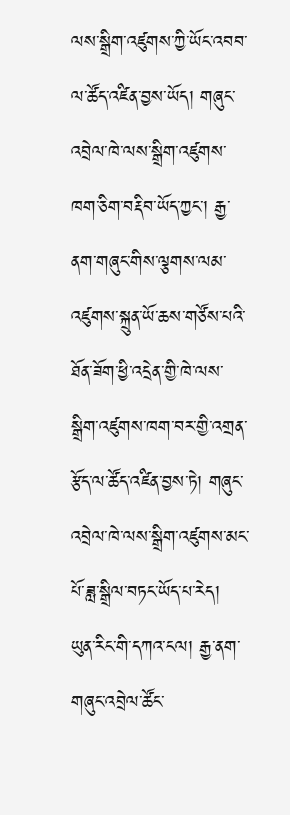ལས་སྒྲིག་འཛུགས་ཀྱི་ཡོང་འབབ་ལ་ཚོད་འཛིན་བྱས་ཡོད། གཞུང་འབྲེལ་ཁེ་ལས་སྒྲིག་འཛུགས་ཁག་ཅིག་བརྡིབ་ཡོད་ཀྱང་། རྒྱ་ནག་གཞུང་གིས་ལྕགས་ལམ་འཛུགས་སྐྲུན་ཡོ་ཆས་གཙོས་པའི་ཐོན་ཟོག་ཕྱི་འདྲེན་གྱི་ཁེ་ལས་སྒྲིག་འཛུགས་ཁག་བར་གྱི་འགྲན་རྩོད་ལ་ཚོད་འཛིན་བྱས་ཏེ། གཞུང་འབྲེལ་ཁེ་ལས་སྒྲིག་འཛུགས་མང་པོ་ཟླ་སྒྲིལ་བཏང་ཡོད་པ་རེད།
ཡུན་རིང་གི་དཀའ་ངལ། རྒྱ་ནག་གཞུང་འབྲེལ་ཚོང་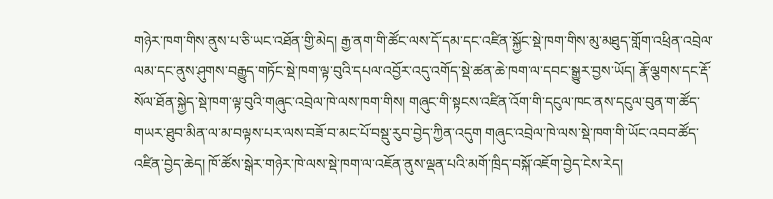གཉེར་ཁག་གིས་ནུས་པ་ཅི་ཡང་འཐོན་གྱི་མེད། རྒྱ་ནག་གི་ཚོང་ལས་དོ་དམ་དང་འཛིན་སྐྱོང་སྡེ་ཁག་གིས་མུ་མཐུད་གློག་འཕྲིན་འབྲེལ་ལམ་དང་ནུས་ཤུགས་བརྒྱུད་གཏོང་སྡེ་ཁག་ལྟ་བུའི་དཔལ་འབྱོར་འདུ་འགོད་སྡེ་ཚན་ཆེ་ཁག་ལ་དབང་སྒྱུར་བྱས་ཡོད། རྣོ་ལྕགས་དང་རྡོ་སོལ་ཐོན་སྐྱེད་སྡེ་ཁག་ལྟ་བུའི་གཞུང་འབྲེལ་ཁེ་ལས་ཁག་གིས། གཞུང་གི་སྟངས་འཛིན་འོག་གི་དངུལ་ཁང་ནས་དངུལ་བུན་ག་ཚོད་གཡར་ཐུབ་མིན་ལ་མ་བལྟས་པར་ལས་བཟོ་བ་མང་པོ་བསྡུ་རུབ་བྱེད་ཀྱིན་འདུག གཞུང་འབྲེལ་ཁེ་ལས་སྡེ་ཁག་གི་ཡོང་འབབ་ཚོད་འཛིན་བྱེད་ཆེད། ཁོ་ཚོས་སྒེར་གཉེར་ཁེ་ལས་སྡེ་ཁག་ལ་འཇོན་ནུས་ལྡན་པའི་མགོ་ཁྲིད་བསྐོ་འཇོག་བྱེད་ངེས་རེད།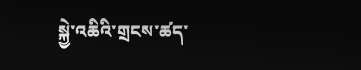སྐྱེ་འཆིའི་གྲངས་ཚད་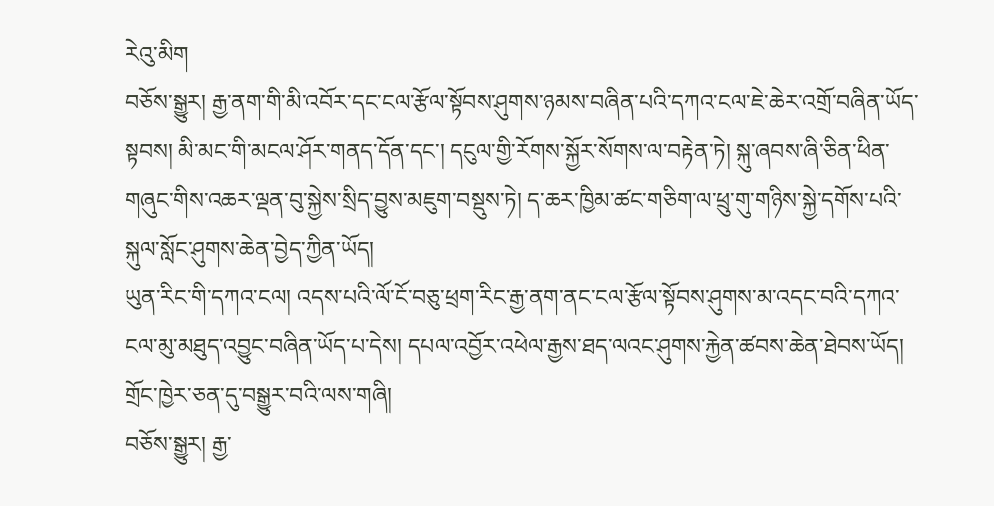རེའུ་མིག
བཅོས་སྒྱུར། རྒྱ་ནག་གི་མི་འབོར་དང་ངལ་རྩོལ་སྟོབས་ཤུགས་ཉམས་བཞིན་པའི་དཀའ་ངལ་ཇེ་ཆེར་འགྲོ་བཞིན་ཡོད་སྟབས། མི་མང་གི་མངལ་ཤོར་གནད་དོན་དང་། དངུལ་གྱི་རོགས་སྐྱོར་སོགས་ལ་བརྟེན་ཏེ། སྐུ་ཞབས་ཞི་ཅིན་ཕིན་གཞུང་གིས་འཆར་ལྡན་བུ་སྐྱེས་སྲིད་བྱུས་མཇུག་བསྡུས་ཏེ། ད་ཆར་ཁྱིམ་ཚང་གཅིག་ལ་ཕྲུ་གུ་གཉིས་སྐྱེ་དགོས་པའི་སྐུལ་སློང་ཤུགས་ཆེན་བྱེད་ཀྱིན་ཡོད།
ཡུན་རིང་གི་དཀའ་ངལ། འདས་པའི་ལོ་ངོ་བཅུ་ཕྲག་རིང་རྒྱ་ནག་ནང་ངལ་རྩོལ་སྟོབས་ཤུགས་མ་འདང་བའི་དཀའ་ངལ་མུ་མཐུད་འབྱུང་བཞིན་ཡོད་པ་དེས། དཔལ་འབྱོར་འཕེལ་རྒྱས་ཐད་ལའང་ཤུགས་རྐྱེན་ཚབས་ཆེན་ཐེབས་ཡོད།
གྲོང་ཁྱེར་ཅན་དུ་བསྒྱུར་བའི་ལས་གཞི།
བཅོས་སྒྱུར། རྒྱ་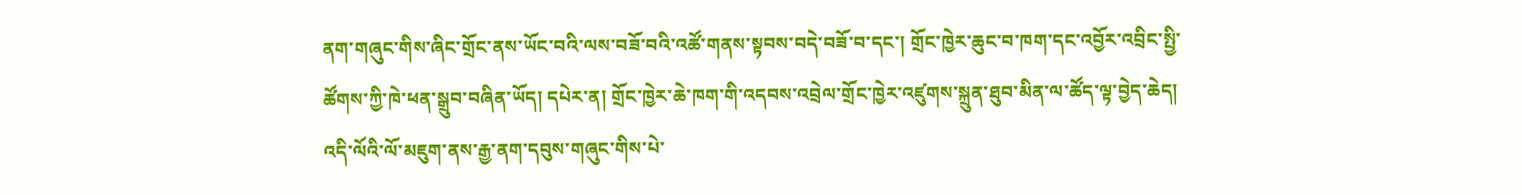ནག་གཞུང་གིས་ཞིང་གྲོང་ནས་ཡོང་བའི་ལས་བཟོ་བའི་འཚོ་གནས་སྟབས་བདེ་བཟོ་བ་དང་། གྲོང་ཁྱེར་ཆུང་བ་ཁག་དང་འབྱོར་འབྲིང་སྤྱི་ཚོགས་ཀྱི་ཁེ་ཕན་སྒྲུབ་བཞིན་ཡོད། དཔེར་ན། གྲོང་ཁྱེར་ཆེ་ཁག་གི་འདབས་འབྲེལ་གྲོང་ཁྱེར་འཛུགས་སྐྲུན་ཐུབ་མིན་ལ་ཚོད་ལྟ་བྱེད་ཆེད། འདི་ལོའི་ལོ་མཇུག་ནས་རྒྱ་ནག་དབུས་གཞུང་གིས་པེ་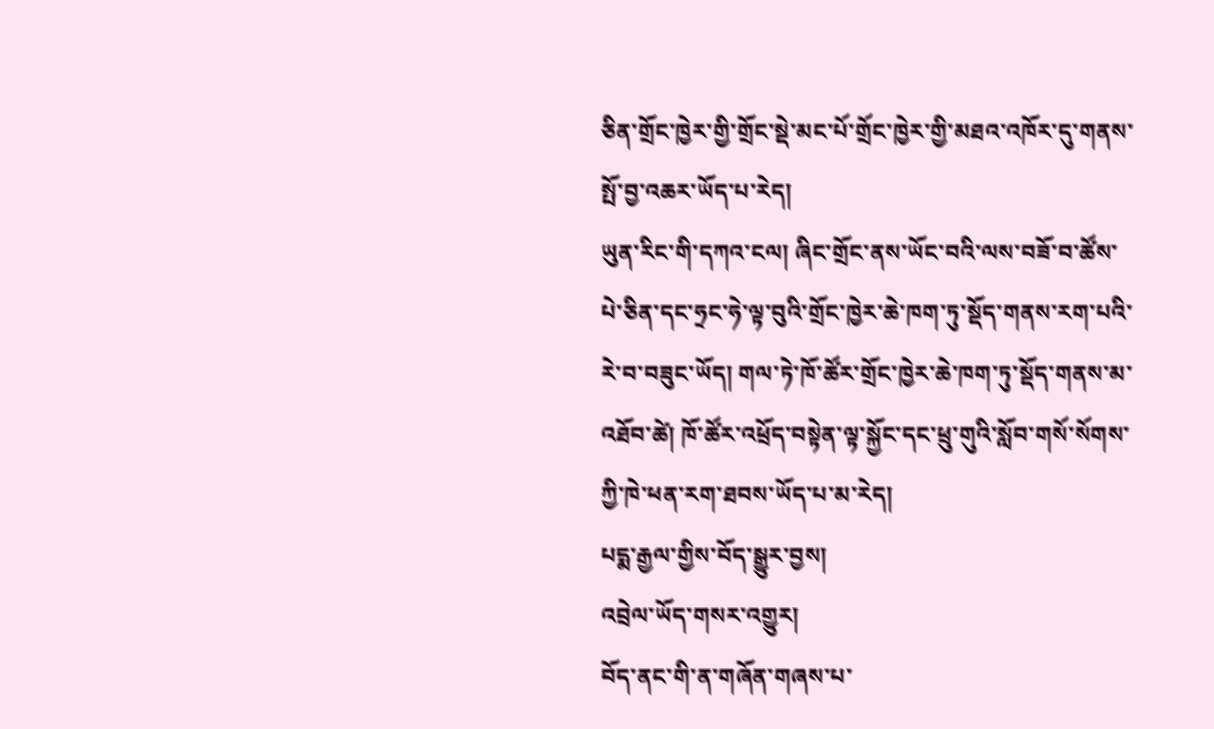ཅིན་གྲོང་ཁྱེར་གྱི་གྲོང་སྡེ་མང་པོ་གྲོང་ཁྱེར་གྱི་མཐའ་འཁོར་དུ་གནས་སྤོ་བྱ་འཆར་ཡོད་པ་རེད།
ཡུན་རིང་གི་དཀའ་ངལ། ཞིང་གྲོང་ནས་ཡོང་བའི་ལས་བཟོ་བ་ཚོས་པེ་ཅིན་དང་ཧྲང་ཧེ་ལྟ་བུའི་གྲོང་ཁྱེར་ཆེ་ཁག་ཏུ་སྡོད་གནས་རག་པའི་རེ་བ་བཟུང་ཡོད། གལ་ཏེ་ཁོ་ཚོར་གྲོང་ཁྱེར་ཆེ་ཁག་ཏུ་སྡོད་གནས་མ་འཐོབ་ཚེ། ཁོ་ཚོར་འཕྲོད་བསྟེན་ལྟ་སྐྱོང་དང་ཕྲུ་གུའི་སློབ་གསོ་སོགས་ཀྱི་ཁེ་ཕན་རག་ཐབས་ཡོད་པ་མ་རེད།
པདྨ་རྒྱལ་གྱིས་བོད་སྒྱུར་བྱས།
འབྲེལ་ཡོད་གསར་འགྱུར།
བོད་ནང་གི་ན་གཞོན་གཞས་པ་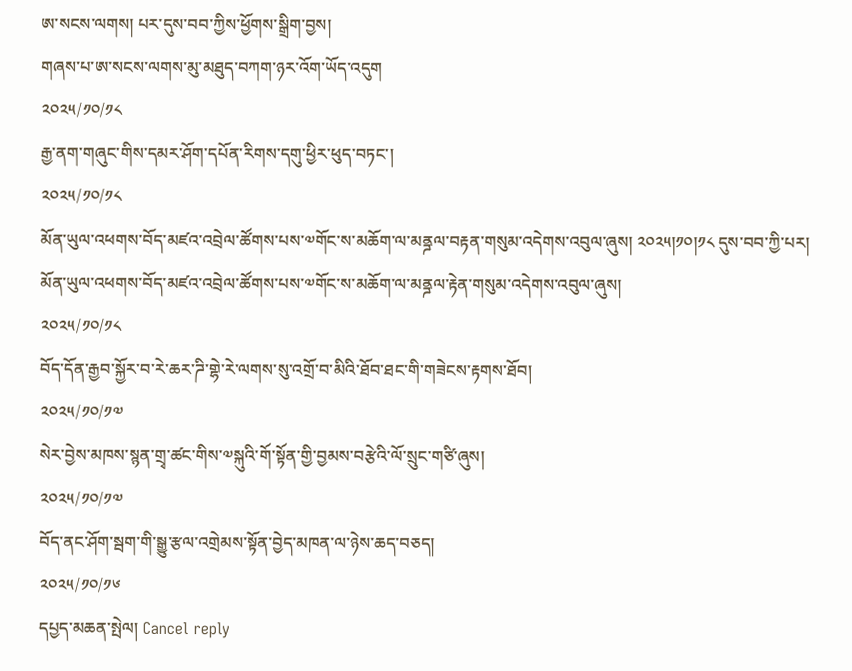ཨ་སངས་ལགས། པར་དུས་བབ་ཀྱིས་ཕྱོགས་སྒྲིག་བྱས།
གཞས་པ་ཨ་སངས་ལགས་མུ་མཐུད་བཀག་ཉར་འོག་ཡོད་འདུག
༢༠༢༥/༡༠/༡༨
རྒྱ་ནག་གཞུང་གིས་དམར་ཤོག་དཔོན་རིགས་དགུ་ཕྱིར་ཕུད་བཏང་།
༢༠༢༥/༡༠/༡༨
མོན་ཡུལ་འཕགས་བོད་མཛའ་འབྲེལ་ཚོགས་པས་༧གོང་ས་མཆོག་ལ་མནྜལ་བརྟན་གསུམ་འདེགས་འབུལ་ཞུས། ༢༠༢༥།༡༠།༡༨ དུས་བབ་ཀྱི་པར།
མོན་ཡུལ་འཕགས་བོད་མཛའ་འབྲེལ་ཚོགས་པས་༧གོང་ས་མཆོག་ལ་མནྜལ་རྟེན་གསུམ་འདེགས་འབུལ་ཞུས།
༢༠༢༥/༡༠/༡༨
བོད་དོན་རྒྱབ་སྐྱོར་བ་རེ་ཆར་ཌི་གྷེ་རེ་ལགས་སུ་འགྲོ་བ་མིའི་ཐོབ་ཐང་གི་གཟེངས་རྟགས་ཐོབ།
༢༠༢༥/༡༠/༡༧
སེར་བྱེས་མཁས་སྙན་གྲྭ་ཚང་གིས་༧སྐུའི་གོ་སྟོན་གྱི་བྱམས་བརྩེའི་ལོ་སྲུང་གཙི་ཞུས།
༢༠༢༥/༡༠/༡༧
བོད་ནང་ཤོག་སྦག་གི་སྒྱུ་རྩལ་འགྲེམས་སྟོན་བྱེད་མཁན་ལ་ཉེས་ཆད་བཅད།
༢༠༢༥/༡༠/༡༦
དཔྱད་མཆན་སྤེལ། Cancel reply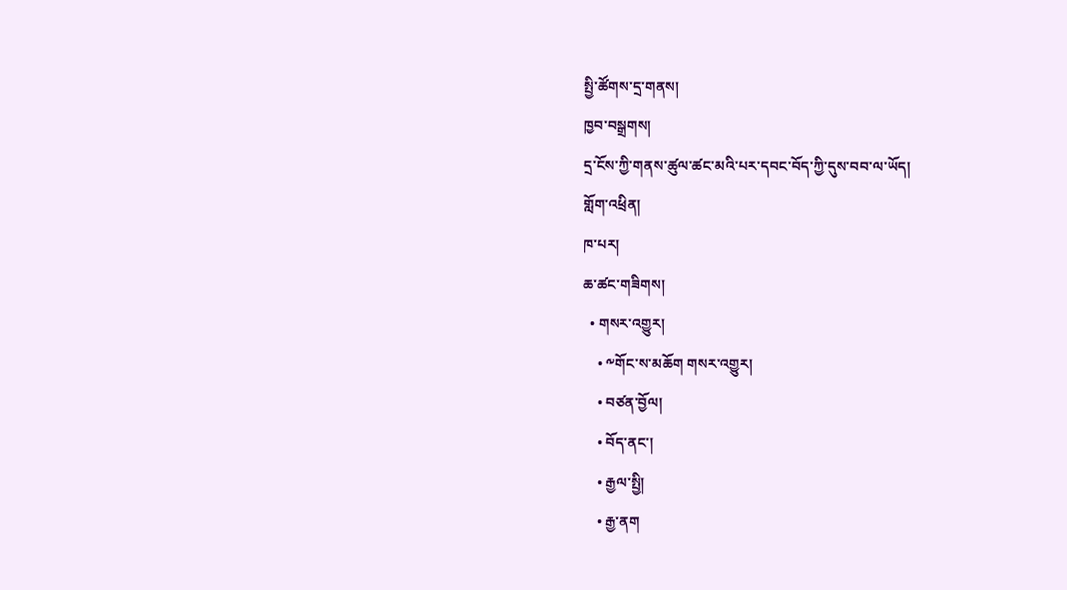སྤྱི་ཚོགས་དྲ་གནས།
ཁྱབ་བསྒྲགས།
དྲ་ངོས་ཀྱི་གནས་ཚུལ་ཚང་མའི་པར་དབང་བོད་ཀྱི་དུས་བབ་ལ་ཡོད།
གློག་འཕྲིན།
ཁ་པར།
ཆ་ཚང་གཟིགས།
  • གསར་འགྱུར།
    • ༸གོང་ས་མཆོག གསར་འགྱུར།
    • བཙན་བྱོལ།
    • བོད་ནང་།
    • རྒྱལ་སྤྱི།
    • རྒྱ་ནག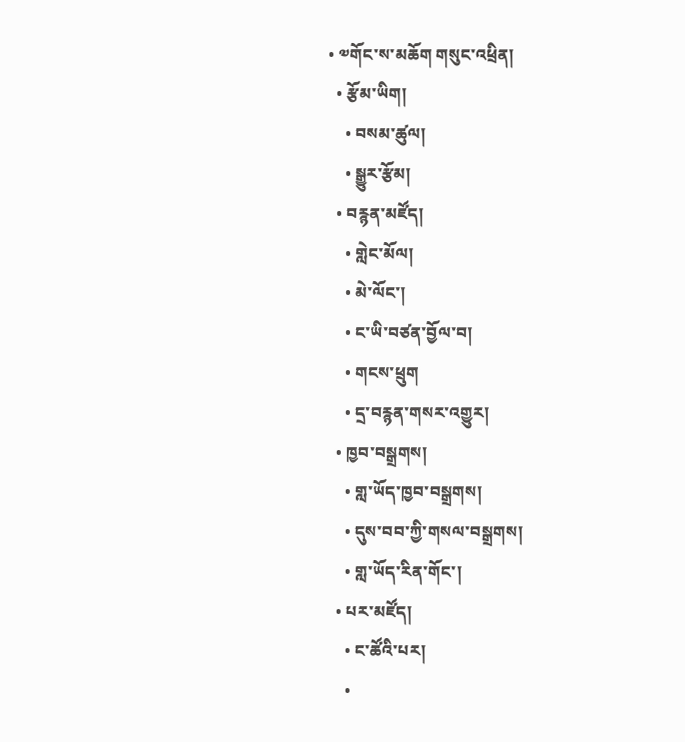• ༧གོང་ས་མཆོག གསུང་འཕྲིན།
  • རྩོམ་ཡིག།
    • བསམ་ཚུལ།
    • སྒྱུར་རྩོམ།
  • བརྙན་མཛོད།
    • གླེང་མོལ།
    • མེ་ལོང་།
    • ང་ཡི་བཙན་བྱོལ་བ།
    • གངས་ཕྲུག
    • དྲ་བརྙན་གསར་འགྱུར།
  • ཁྱབ་བསྒྲགས།
    • གླ་ཡོད་ཁྱབ་བསྒྲགས།
    • དུས་བབ་ཀྱི་གསལ་བསྒྲགས།
    • གླ་ཡོད་རིན་གོང་།
  • པར་མཛོད།
    • ང་ཚོའི་པར།
    •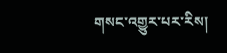གསང་འགྱུར་པར་རིས།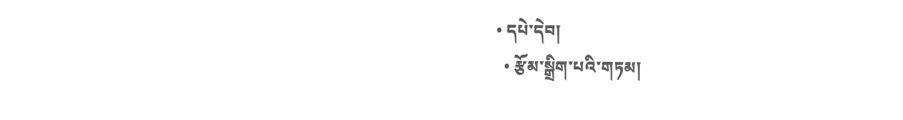• དཔེ་དེབ།
  • རྩོམ་སྒྲིག་པའི་གཏམ།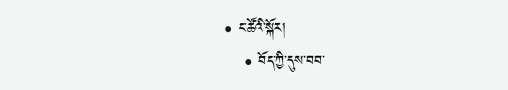• ང་ཚོའི་སྐོར།
    • བོད་ཀྱི་དུས་བབ་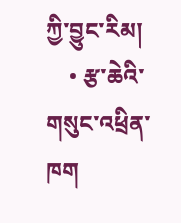ཀྱི་བྱུང་རིམ།
    • རྩ་ཆེའི་གསུང་འཕྲིན་ཁག